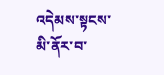འདེམས་སྟངས་མི་ནོར་བ་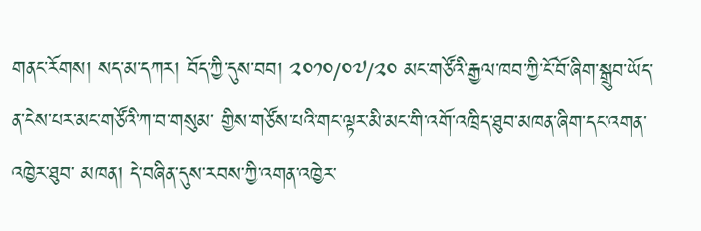གནང་རོགས། སད་མ་དཀར། བོད་ཀྱི་དུས་བབ། ༢༠༡༠/༠༧/༢༠ མང་གཙོའི་རྒྱལ་ཁབ་ཀྱི་ངོ་བོ་ཞིག་སྒྲུབ་ཡོད་ན་ངེས་པར་མང་གཙོའི་ཀ་བ་གསུམ་ གྱིས་གཙོས་པའི་གང་ལྟར་མི་མང་གི་འགོ་འཁྲིད་ཐུབ་མཁན་ཞིག་དང་འགན་འཁྱེར་ཐུབ་ མཁན། དེ་བཞིན་དུས་རབས་ཀྱི་འགན་འཁྱེར་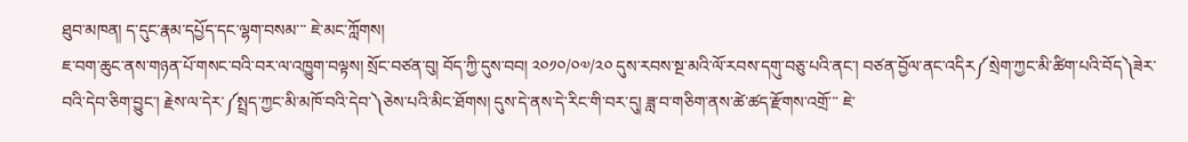ཐུབ་མཁན། ད་དུང་རྣམ་དཔྱོད་དང་ལྷག་བསམ་་་ ཇེ་མང་ཀློགས།
ཇ་བག་ཆུང་ནས་གཉན་པོ་གསང་བའི་བར་ལ་འཁྱུག་བལྟས། སྲོང་བཙན་བུ། བོད་ཀྱི་དུས་བབ། ༢༠༡༠/༠༧/༢༠ དུས་རབས་སྔ་མའི་ལོ་རབས་དགུ་བཅུ་པའི་ནང་། བཙན་བྱོལ་ནང་འདིར༼སྲེག་ཀྱང་མི་ཚིག་པའི་བོད༽ཟེར་བའི་དེབ་ཅིག་བྱུང་། རྗེས་ལ་དེར་༼སྤྲད་ཀྱང་མི་མཁོ་བའི་དེབ་༽ཅེས་པའི་མིང་ཐོགས། དུས་དེ་ནས་དེ་རིང་གི་བར་དུ། ཟླ་བ་གཅིག་ནས་ཚེ་ཚད་རྫོགས་འགྲོ་་་ ཇེ་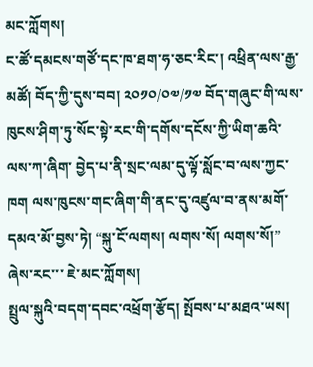མང་ཀློགས།
ང་ཚོ་དམངས་གཙོ་དང་ཁ་ཐག་ཧ་ཅང་རིང་། འཕྲིན་ལས་རྒྱ་མཚོ། བོད་ཀྱི་དུས་བབ། ༢༠༡༠/༠༧/༡༧ བོད་གཞུང་གི་ལས་ཁུངས་ཤིག་ཏུ་སོང་སྟེ་རང་གི་དགོས་དངོས་ཀྱི་ཡིག་ཆའི་ལས་ཀ་ཞིག་ བྱེད་པ་ནི་སྲང་ལམ་དུ་ལྟོ་སློང་བ་ལས་ཀྱང་ཁག ལས་ཁུངས་གང་ཞིག་གི་ནང་དུ་འཛུལ་བ་ནས་མགོ་དམའ་མོ་བྱས་ཏེ། “སྐུ་ངོ་ལགས། ལགས་སོ། ལགས་སོ།” ཞེས་རང་་་ ཇེ་མང་ཀློགས།
སྤྲུལ་སྐུའི་བདག་དབང་འཕྲོག་རྩོད། སྤོབས་པ་མཐའ་ཡས།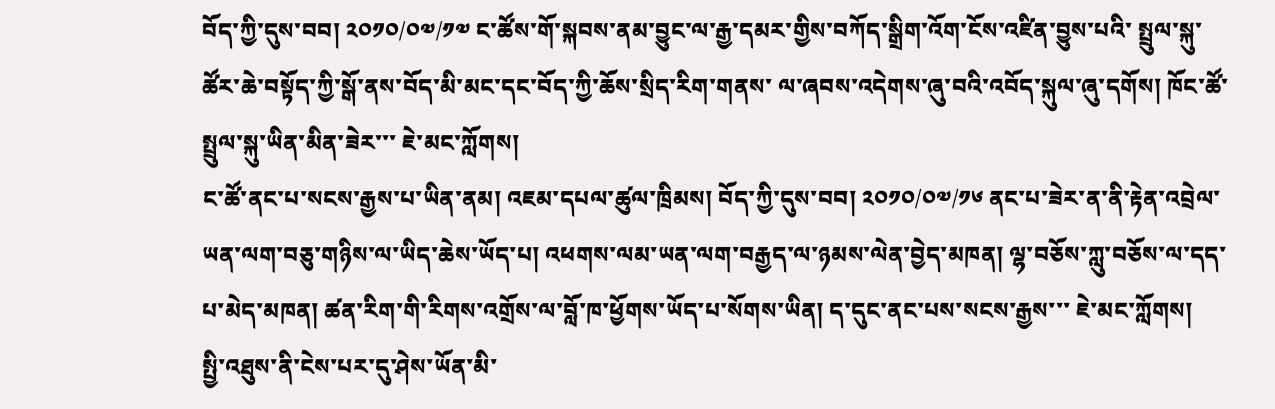བོད་ཀྱི་དུས་བབ། ༢༠༡༠/༠༧/༡༧ ང་ཚོས་གོ་སྐབས་ནམ་བྱུང་ལ་རྒྱ་དམར་གྱིས་བཀོད་སྒྲིག་འོག་ངོས་འཛིན་བྱུས་པའི་ སྤྲུལ་སྐུ་ཚོར་ཆེ་བསྟོད་ཀྱི་སྒོ་ནས་བོད་མི་མང་དང་བོད་ཀྱི་ཆོས་སྲིད་རིག་གནས་ ལ་ཞབས་འདེགས་ཞུ་བའི་འབོད་སྐུལ་ཞུ་དགོས། ཁོང་ཚོ་སྤྲུལ་སྐུ་ཡིན་མིན་ཟེར་་་ ཇེ་མང་ཀློགས།
ང་ཚོ་ནང་པ་སངས་རྒྱས་པ་ཡིན་ནམ། འཇམ་དཔལ་ཚུལ་ཁྲིམས། བོད་ཀྱི་དུས་བབ། ༢༠༡༠/༠༧/༡༦ ནང་པ་ཟེར་ན་ནི་རྟེན་འབྲེལ་ཡན་ལག་བཅུ་གཉིས་ལ་ཡིད་ཆེས་ཡོད་པ། འཕགས་ལམ་ཡན་ལག་བརྒྱད་ལ་ཉམས་ལེན་བྱེད་མཁན། ལྷ་བཅོས་ཀླུ་བཅོས་ལ་དད་པ་མེད་མཁན། ཚན་རིག་གི་རིགས་འགྲོས་ལ་བློ་ཁ་ཕྱོགས་ཡོད་པ་སོགས་ཡིན། ད་དུང་ནང་པས་སངས་རྒྱས་་་ ཇེ་མང་ཀློགས།
སྤྱི་འཐུས་ནི་ངེས་པར་དུ་ཤེས་ཡོན་མི་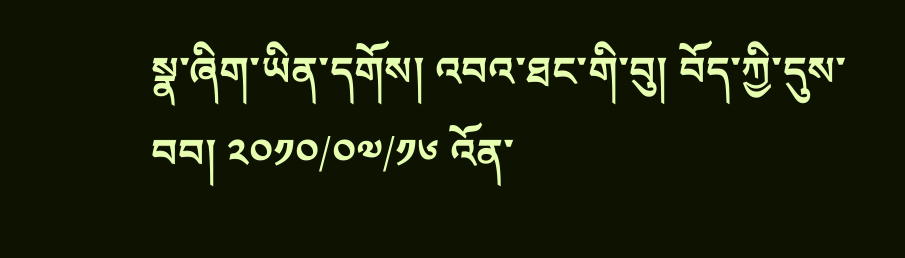སྣ་ཞིག་ཡིན་དགོས། འབའ་ཐང་གི་བུ། བོད་ཀྱི་དུས་བབ། ༢༠༡༠/༠༧/༡༦ འོན་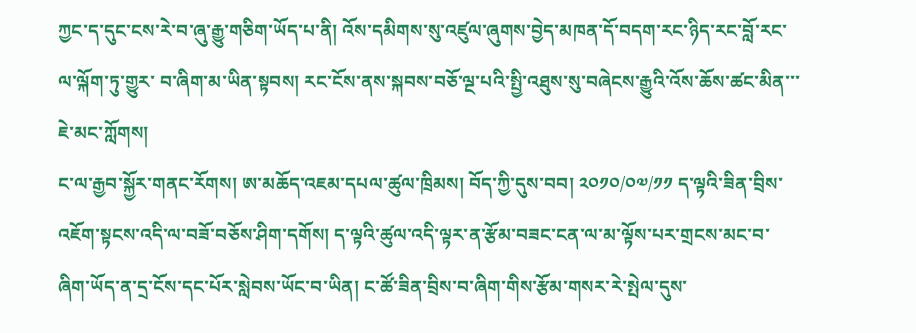ཀྱང་ད་དུང་ངས་རེ་བ་ཞུ་རྒྱུ་གཅིག་ཡོད་པ་ནི། འོས་དམིགས་སུ་འཛུལ་ཞུགས་བྱེད་མཁན་དོ་བདག་རང་ཉིད་རང་བློ་རང་ལ་ལྐོག་ཏུ་གྱུར་ བ་ཞིག་མ་ཡིན་སྟབས། རང་ངོས་ནས་སྐབས་བཅོ་ལྔ་པའི་སྤྱི་འཐུས་སུ་བཞེངས་རྒྱུའི་འོས་ཆོས་ཚང་མིན་་་ ཇེ་མང་ཀློགས།
ང་ལ་རྒྱབ་སྐྱོར་གནང་རོགས། ཨ་མཆོད་འཇམ་དཔལ་ཚུལ་ཁྲིམས། བོད་ཀྱི་དུས་བབ། ༢༠༡༠/༠༧/༡༡ ད་ལྟའི་ཟིན་བྲིས་འཇོག་སྟངས་འདི་ལ་བཟོ་བཅོས་ཤིག་དགོས། ད་ལྟའི་ཚུལ་འདི་ལྟར་ན་རྩོམ་བཟང་ངན་ལ་མ་ལྟོས་པར་གྲངས་མང་བ་ཞིག་ཡོད་ན་དྲ་ངོས་དང་པོར་སླེབས་ཡོང་བ་ཡིན། ང་ཚོ་ཟིན་བྲིས་བ་ཞིག་གིས་རྩོམ་གསར་རེ་སྤེལ་དུས་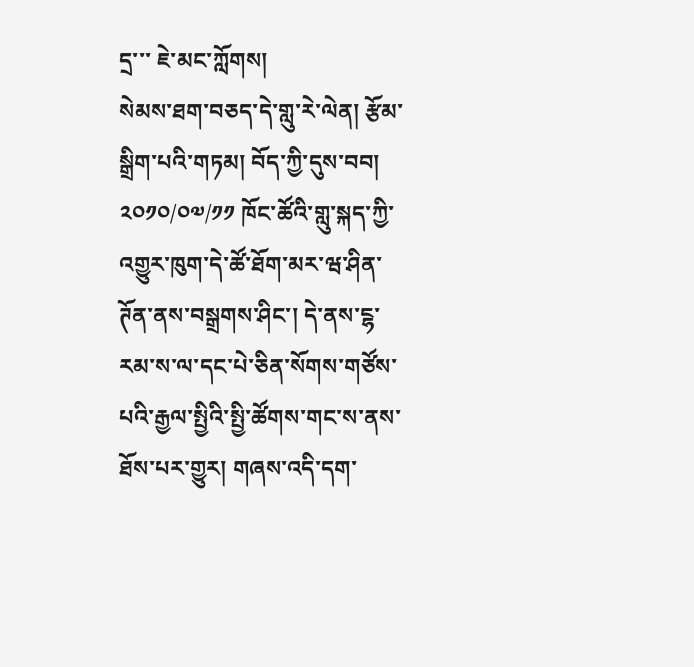དྲ་་་ ཇེ་མང་ཀློགས།
སེམས་ཐག་བཅད་དེ་གླུ་རེ་ལེན། རྩོམ་སྒྲིག་པའི་གཏམ། བོད་ཀྱི་དུས་བབ། ༢༠༡༠/༠༧/༡༡ ཁོང་ཚོའི་གླུ་སྐད་ཀྱི་འགྱུར་ཁུག་དེ་ཚོ་ཐོག་མར་ཝ་ཤིན་ཊོན་ནས་བསྒྲགས་ཤིང་། དེ་ནས་ངྷ་རམ་ས་ལ་དང་པེ་ཅིན་སོགས་གཙོས་པའི་རྒྱལ་སྤྱིའི་སྤྱི་ཚོགས་གང་ས་ནས་ ཐོས་པར་གྱུར། གཞས་འདི་དག་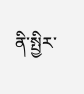ནི་སྤྱིར་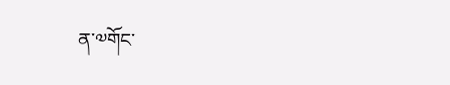ན་༧གོང་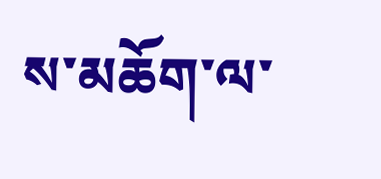ས་མཆོག་ལ་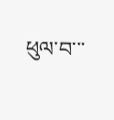ཕུལ་བ་་་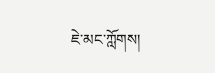ཇེ་མང་ཀློགས།